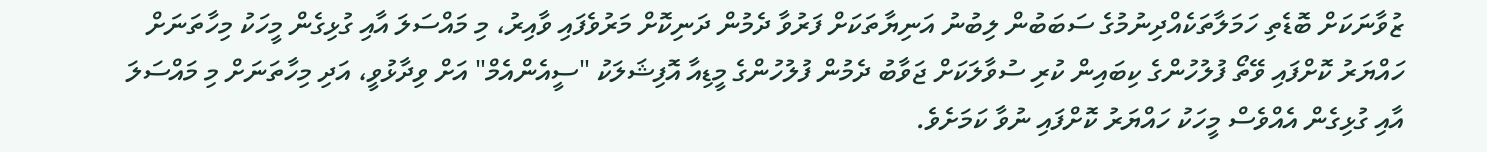ޒުވާނަކަށް ބޮޑެތި ހަމަލާތަކެއްދިނުމުގެ ސަބަބުން ލިބުނު އަނިޔާތަކަށް ފަރުވާ ދެމުން ދަނިކޮށް މަރުވެފައި ވާއިރު، މި މައްސަލަ އާއި ގުޅިގެން މީހަކު މިހާތަނަށް ހައްޔަރު ކޮށްފައި ވޭތޯ ފުލުހުންގެ ކިބައިން ކުރި ސުވާލަކަށް ޖަވާބު ދެމުން ފުލުހުންގެ މީޑިއާ އޮފިޝަލަކު "ސީއެންއެމް" އަށް ވިދާޅުވީ، އަދި މިހާތަނަށް މި މައްސަލަ އާއި ގުޅިގެން އެއްވެސް މީހަކު ހައްޔަރު ކޮށްފައި ނުވާ ކަމަށެވެ.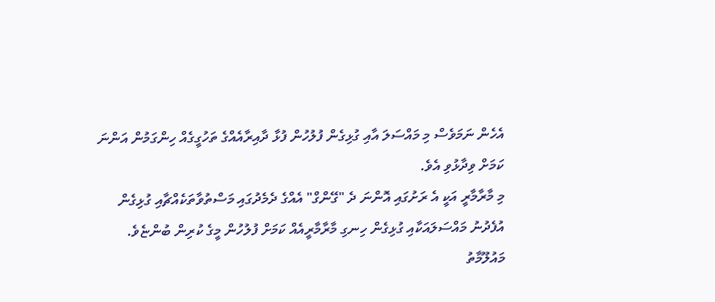އެހެން ނަމަވެސް މި މައްސަލަ އާއި ގުޅިގެން ފުލުހުން ފުޅާ ދާއިރާއެއްގެ ތަހުގީގެއް ހިންގަމުން އަންނަ ކަމަށް ވިދާޅުވި އެވެ.
މި މާރާމާރީ އަކީ އެ ރަށުގައި އޮންނަ ދެ "ގޭންގް" އެއްގެ ދެމެދުގައި މަސްތުވާތަކެއްޗާއި ގުޅިގެން އުފެދުނު މައްސަލައަކާއި ގުޅިގެން ހިނގި މާރާމާރީއެއް ކަމަށް ފުލުހުން މީގެ ކުރިން ބުންޏެވެ.
މައުލޫމާތު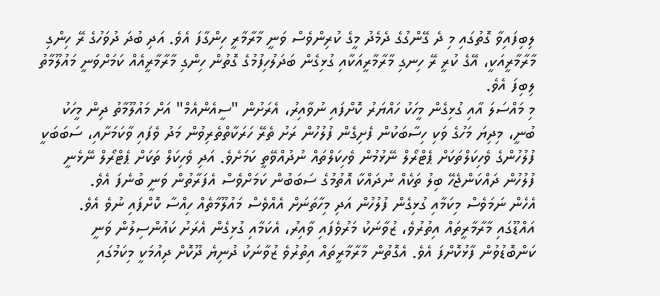ލިބިފައިވާ ގޮތުގައި މި ދެ ގޭންގުގެ ދެމެދު މީގެ ކުރިންވެސް ވަނީ މާރާމާރީ ހިންގާފަ އެވެ. އަދި ބުދަ ދުވަހުގެ ރޭ ހިންގި މާރާމާރީއަކީ، އޭގެ ކުރީ ރޭ ހިނގި މާރާމާރީއަކާއި ގުޅިގެން ބަދަލުހިފުމުގެ ގޮތުން ހިންގި މާރާމާރީއެއް ކަމަށްވަނީ މައުލޫމާތު ލިބިފަ އެވެ.
މި މައްސަލަ އާއި ގުޅިގެން މީހަކު ހައްޔަރު ކޮށްފައި ނުވާއިރު، އެރަށުން "ސީއެންއެމް" އަށް މައުލޫމާތު ދިން މީހަކު ބުނީ، މިދިޔަ މަހުގެ ވަކި ހިސާބަކުން ފެށިގެން ފުލުހުން ރަށު ތެރޭ ހަރަކާތްތެރިވުން މަދު ވެފައި ވާކަމަށާއި، ސަބަބަކީ ފުލުހުންގެ ވެހިކަލްތަކަށް ޕެޓްރޯލް ނޭޅުމުން ވެހިކަލްތައް ނުދުއްވޭތީ ކަމަށެވެ. އަދި ވެހިކަލް ތަކަށް ޕެޓްރޯލް ނޭޅެނީ ފުލުހުން ދައްކަންޖެހޭ ބިލު ތަކެއް ނުދައްކާ އޮތުމުގެ ސަބަބުން ކަމަށްވެސް އެފަރާތުން ވަނީ ބުނެފަ އެވެ.
އެހެން ނަމަވެސް މިކަމާއި ގުޅިގެން ފުލުހުން އަދި މިހާތަނަށް އެއްވެސް މައުލޫމާތެއް ހިއްސާ ކޮށްފައި ނުވެ އެވެ.
އައްޑޫގައި މާރާމާރީތައް އިތުރުވެ، ޒުވާނަކު މަރުވެފައި ވާއިރު، އެކަމާއި ގުޅިގެން އެރަށު ކައުންސިލުން ވަނީ ކަންބޮޑުވުން ފާޅުކޮށްފަ އެވެ. އެގޮތުން މާރާމާރީތައް އިތުރުވެ ޒުވާނަކު ދުނިޔެ ދޫކޮށް ދިއުމަކީ މިކަމުގައި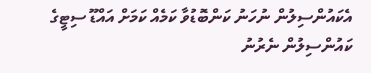އެކައުންސިލުން ނުހަނު ކަންބޮޑުވާ ކަމެއް ކަމަށް އައްޑޫ ސިޓީގެ ކައުންސިލުން ނެރުނު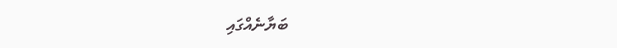ބަޔާނެއްގައި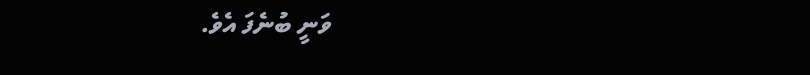ވަނީ ބުނެފަ އެވެ.